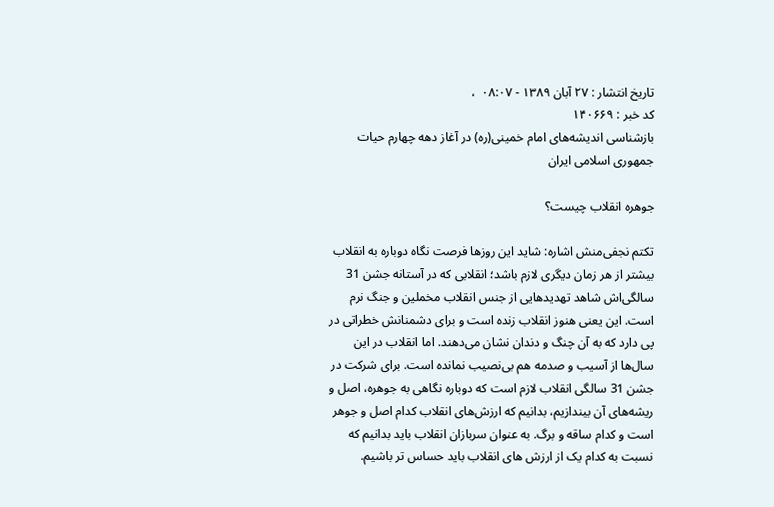تاریخ انتشار : ۲۷ آبان ۱۳۸۹ - ۰۸:۰۷  ،
کد خبر : ۱۴۰۶۶۹
بازشناسی اندیشه‌های امام خمینی(ره) در آغاز دهه چهارم حیات جمهوری اسلامی ایران‌

جوهره انقلاب چیست؟

تکتم نجفی‌منش اشاره: شاید این روزها فرصت نگاه دوباره به انقلاب بیشتر از هر زمان دیگری لازم باشد؛ انقلابی که در آستانه جشن 31 سالگی‌اش شاهد تهدیدهایی از جنس انقلاب مخملین و جنگ نرم است. این یعنی هنوز انقلاب زنده است و برای دشمنانش خطراتی در پی دارد که به آن چنگ و دندان نشان می‌دهند. اما انقلاب در این سا‌ل‌ها از آسیب و صدمه هم بی‌نصیب نمانده است. برای شرکت در جشن 31 سالگی انقلاب لازم است که دوباره نگاهی به جوهره، اصل و ریشه‌های آن بیندازیم، بدانیم که ارزش‌های انقلاب کدام اصل و جوهر است و کدام ساقه و برگ. به عنوان سربازان انقلاب باید بدانیم که نسبت به کدام یک از ارزش های انقلاب باید حساس تر باشیم.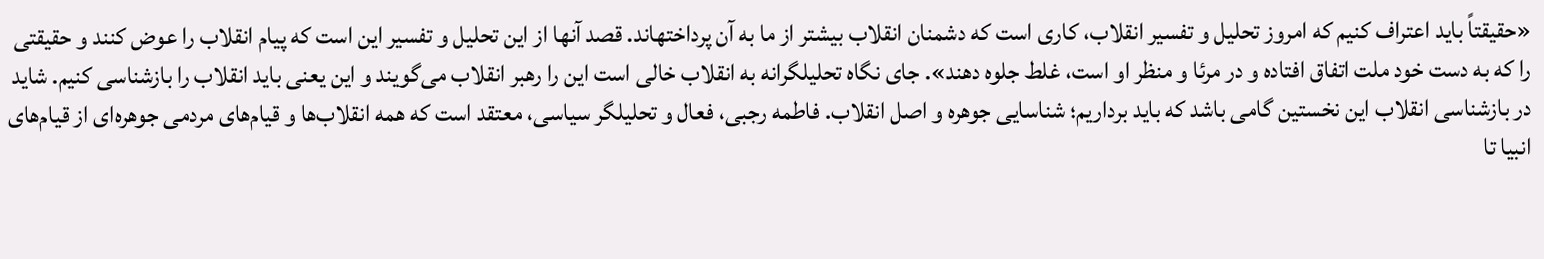«حقیقتاً باید اعتراف کنیم که امروز تحلیل و تفسیر انقلاب، کارى است که دشمنان انقلاب بیشتر از ما به آن پرداختهاند. قصد آنها از این تحلیل و تفسیر این است که پیام انقلاب را عوض کنند و حقیقتى را که به دست خود ملت اتفاق افتاده و در مرئا و منظر او است، غلط جلوه دهند». جای نگاه تحلیلگرانه به انقلاب خالی است این را رهبر انقلاب می‌گویند و این یعنی باید انقلاب را بازشناسی کنیم. شاید در بازشناسی انقلاب این نخستین گامی باشد که باید برداریم؛ شناسایی جوهره و اصل انقلاب. فاطمه رجبی، فعال و تحلیلگر سیاسی، معتقد است که همه انقلاب‌ها و قیام‌های مردمی جوهره‌ای از قیام‌های انبیا تا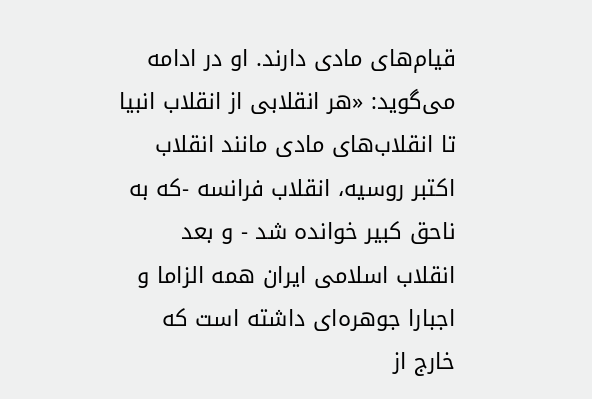قیام‌های مادی دارند. او در ادامه می‌گوید: «هر انقلابی از انقلاب انبیا تا انقلاب‌های مادی مانند انقلاب اکتبر روسیه، انقلاب فرانسه -که به ناحق کبیر خوانده شد - و بعد انقلاب اسلامی ایران همه الزاما و اجبارا جوهره‌ای داشته‌ است که خارج از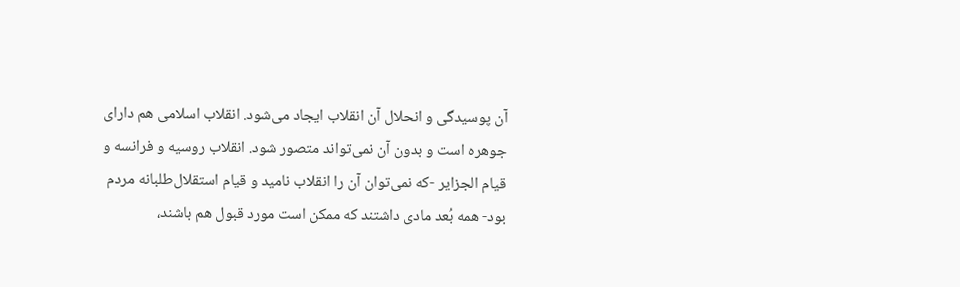آن پوسیدگی و انحلال آن انقلاب ایجاد می‌شود. انقلاب اسلامی هم دارای جوهره است و بدون آن نمی‌تواند متصور شود. انقلاب روسیه و فرانسه و قیام الجزایر -که نمی‌توان آن را انقلاب نامید و قیام استقلال‌طلبانه مردم بود- همه بُعد‌‌ مادی داشتند که ممکن است مورد قبول هم باشند،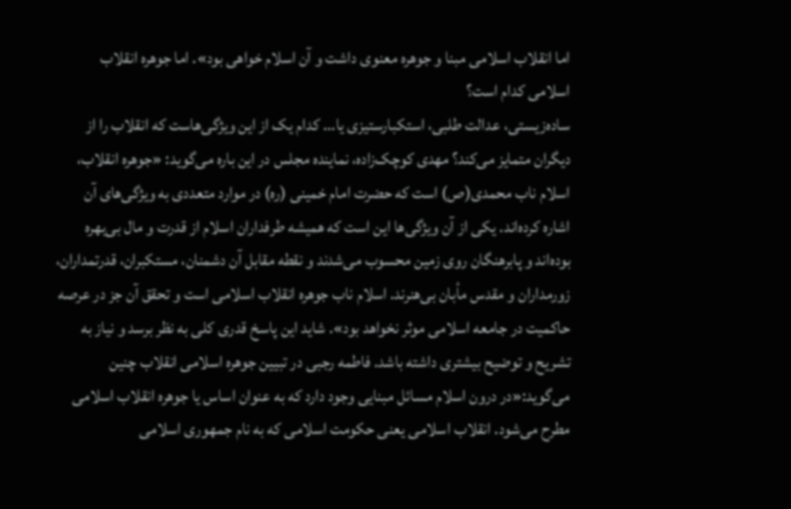اما انقلاب اسلامی مبنا و جوهره معنوی داشت و آن اسلام خواهی بود». اما جوهره انقلاب اسلامی کدام است؟
ساده‌زیستی، عدالت طلبی، استکبارستیزی یا... کدام یک از این ویژگی‌هاست که انقلاب را از دیگران متمایز می‌کند؟ مهدی کوچک‌زاده، نماینده مجلس در این باره می‌گوید: «جوهره انقلاب، اسلام ناب محمدی(ص) است که حضرت امام خمینی (ره) در موارد متعددی به ویژگی‌های آن اشاره کرده‌اند. یکی از آن ویژگی‌ها این است که همیشه طرفداران اسلام از قدرت و مال بی‌بهره بوده‌اند و پابرهنگان روی زمین محسوب می‌شدند و نقطه مقابل آن دشمنان، مستکبران، قدرتمداران، زورمداران و مقدس مأبان بی‌هنرند. اسلام ناب جوهره انقلاب اسلامی است و تحقق آن جز در عرصه حاکمیت در جامعه اسلامی موثر نخواهد بود». شاید این پاسخ قدری کلی به نظر برسد و نیاز به تشریح و توضیح بیشتری داشته باشد. فاطمه رجبی در تبیین جوهره اسلامی انقلاب چنین می‌گوید:«در درون اسلام مسائل مبنایی وجود دارد که به عنوان اساس یا جوهره انقلاب اسلامی مطرح می‌شود. انقلاب اسلامی یعنی حکومت اسلامی که به نام جمهوری اسلامی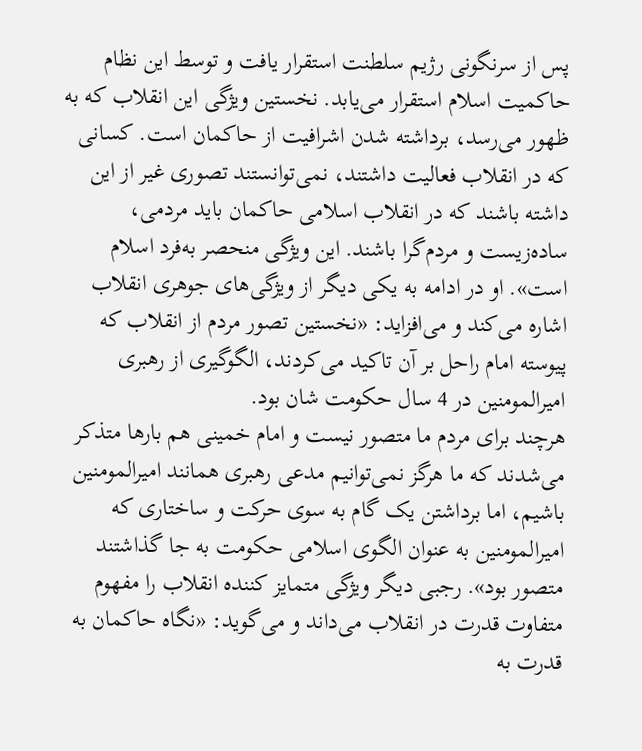پس از سرنگونی رژیم سلطنت استقرار یافت و توسط این نظام حاکمیت اسلام استقرار می‌یابد. نخستین ویژگی این انقلاب که به ظهور می‌رسد، برداشته شدن اشرافیت از حاکمان است. کسانی که در انقلاب فعالیت داشتند، نمی‌توانستند تصوری غیر از این داشته باشند که در انقلاب اسلامی حاکمان باید مردمی، ساده‌زیست و مردم‌گرا باشند. این ویژگی منحصر به‌فرد اسلام است». او در ادامه به یکی دیگر از ویژگی‌های جوهری انقلاب اشاره می‌کند و می‌افزاید: «نخستین تصور مردم از انقلاب که پیوسته امام راحل بر آن تاکید می‌کردند، الگوگیری از رهبری امیرالمومنین در 4 سال حکومت شان بود.
هرچند برای مردم ما متصور نیست و امام خمینی هم بارها متذکر می‌شدند که ما هرگز نمی‌توانیم مدعی رهبری همانند امیرالمومنین باشیم، اما برداشتن یک گام به سوی حرکت و ساختاری که امیرالمومنین به عنوان الگوی اسلامی حکومت به جا گذاشتند متصور بود». رجبی دیگر ویژگی متمایز کننده انقلاب را مفهوم متفاوت قدرت در انقلاب می‌داند و می‌گوید: «نگاه حاکمان به قدرت به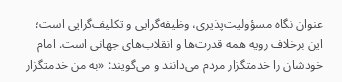عنوان نگاه مسؤولیت‌پذیری، وظیفه‌گرایی و تکلیف‌گرایی است؛ این برخلاف رویه همه قدرت‌ها و انقلاب‌های جهانی است. امام خودشان را خدمتگزار مردم می‌دانند و می‌گویند: «به من خدمتگزار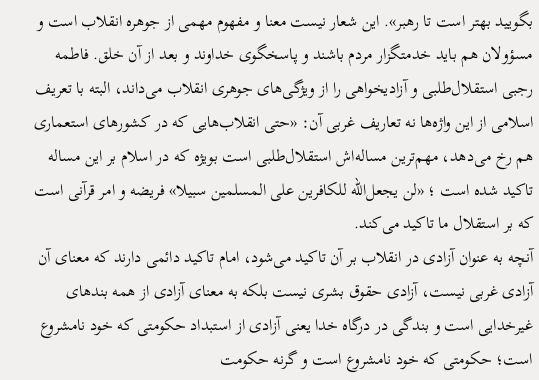بگویید بهتر است تا رهبر». این شعار نیست معنا و مفهوم مهمی از جوهره انقلاب است و مسؤولان هم باید خدمتگزار مردم باشند و پاسخگوی خداوند و بعد از آن خلق. فاطمه رجبی استقلال‌طلبی و آزادیخواهی را از ویژگی‌های جوهری انقلاب می‌داند، البته با تعریف اسلامی از این واژه‌ها نه تعاریف غربی آن: «حتی ‌انقلاب‌هایی که در کشورهای استعماری هم رخ می‌دهد، مهم‌ترین مساله‌اش استقلال‌طلبی است بویژه که در اسلام بر این مساله تاکید شده است ؛ «لن یجعل‌الله للکافرین علی المسلمین سبیلا» فریضه و امر قرآنی است که بر استقلال ما تاکید می‌کند.
آنچه ‌به عنوان آزادی در انقلاب بر آن تاکید می‌شود، امام تاکید دائمی دارند که معنای آن آزادی غربی نیست، آزادی حقوق بشری نیست بلکه به معنای آزادی از همه بندهای غیرخدایی است و بندگی در درگاه خدا یعنی آزادی از استبداد حکومتی که خود نامشروع است؛ حکومتی که خود نامشروع است و گرنه حکومت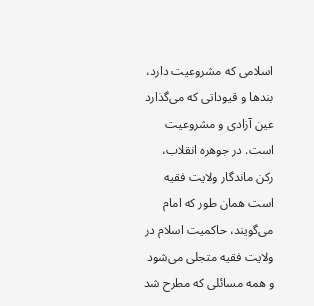اسلامی که مشروعیت دارد، بندها و قیوداتی که می‌گذارد عین آزادی و مشروعیت است. در جوهره انقلاب، رکن ماندگار ولایت فقیه است همان طور که امام می‌گویند، حاکمیت اسلام در ولایت فقیه متجلی می‌شود و همه مسائلی که مطرح شد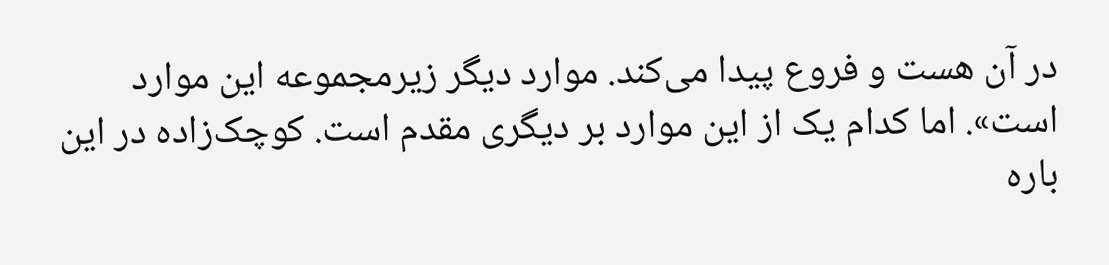در آن هست و فروع پیدا می‌کند. موارد دیگر زیر‌مجموعه این موارد است». اما کدام یک از این موارد بر دیگری مقدم است. کوچک‌زاده در این باره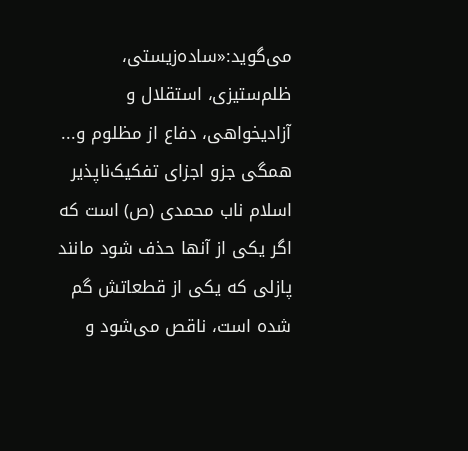می‌گوید:«ساده‌زیستی، ظلم‌ستیزی، استقلال و آزادیخواهی، دفاع از مظلوم و... همگی جزو اجزای تفکیک‌ناپذیر اسلام ناب محمدی (ص) است که اگر یکی از آنها حذف شود مانند پازلی که یکی از قطعاتش گم شده است، ناقص می‌شود و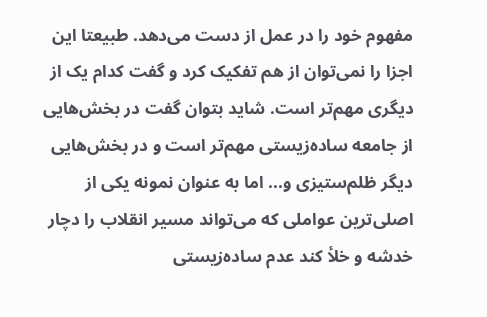مفهوم خود را در عمل از دست می‌دهد. طبیعتا این اجزا را نمی‌توان از هم تفکیک کرد و گفت کدام یک از دیگری مهم‌تر است. شاید بتوان گفت در بخش‌هایی از جامعه ساده‌زیستی مهم‌تر است و در بخش‌هایی دیگر ظلم‌ستیزی و... اما به عنوان نمونه یکی از اصلی‌ترین عواملی که می‌تواند مسیر انقلاب را دچار خدشه و خلأ کند عدم ساده‌زیستی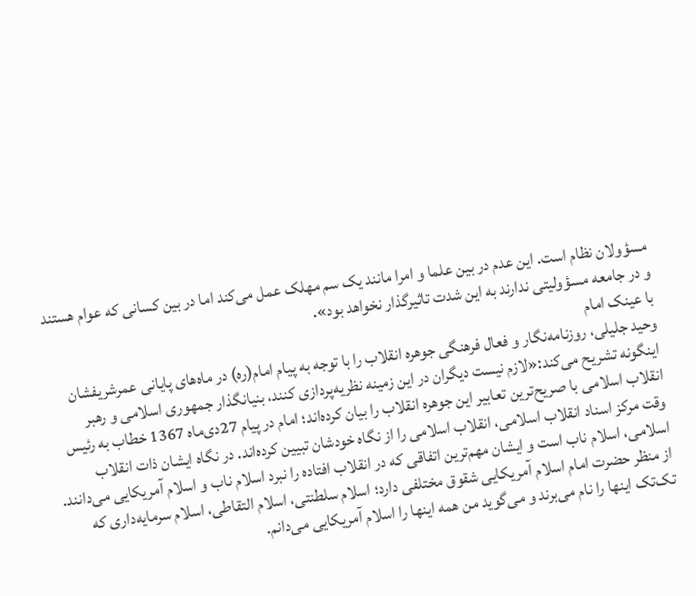مسؤولان نظام است. این عدم در بین علما و امرا مانند یک سم مهلک عمل می‌کند اما در بین کسانی که عوام هستند و در جامعه مسؤولیتی ندارند به این شدت تاثیرگذار نخواهد بود».
با عینک امام
وحید جلیلی، روزنامه‌نگار و فعال فرهنگی‌ جوهره انقلاب را با توجه به پیام امام(ره) در ماه‌های پایانی عمرشریفشان اینگونه تشریح می‌کند:«لازم نیست دیگران در این زمینه نظریه‌پردازی کنند، بنیانگذار جمهوری اسلامی و رهبر انقلاب اسلامی با صریح‌ترین تعابیر این جوهره انقلاب را بیان کرده‌اند؛ امام در پیام 27دی‌ماه 1367 خطاب به رئیس وقت مرکز اسناد انقلاب اسلامی، انقلاب اسلامی را از نگاه خودشان تبیین کرده‌اند. در نگاه ایشان ذات انقلاب اسلامی، اسلام ناب است و ایشان مهم‌ترین اتفاقی که در انقلاب افتاده را نبرد اسلام ناب و اسلام آمریکایی می‌دانند. از منظر حضرت امام اسلام آمریکایی شقوق مختلفی دارد؛ اسلام سلطنتی، اسلام التقاطی، اسلام سرمایه‌داری که تک‌تک اینها را نام می‌برند و می‌گوید من همه اینها را اسلام آمریکایی می‌دانم.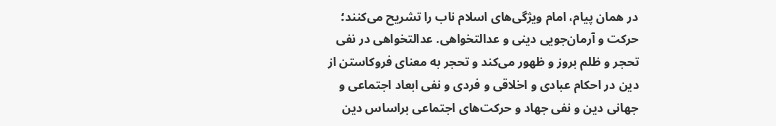در همان پیام، امام ویژگی‌های اسلام ناب را تشریح می‌کنند؛ حرکت و آرمان‌جویی دینی و عدالتخواهی. عدالتخواهی در نفی تحجر و ظلم بروز و ظهور می‌کند و تحجر به معنای فروکاستن از دین در احکام عبادی و اخلاقی و فردی و نفی ابعاد اجتماعی و جهانی دین و نفی جهاد و حرکت‌های اجتماعی براساس دین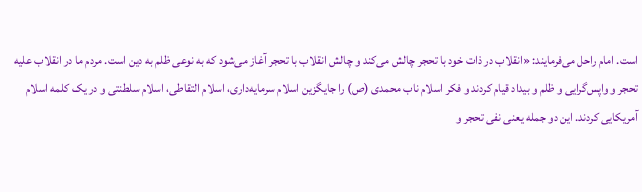است. امام راحل می‌فرمایند: «انقلاب در ذات خود با تحجر چالش می‌کند و چالش انقلاب با تحجر آغاز می‌شود که به نوعی ظلم به دین است. مردم ما در انقلاب علیه تحجر و واپس‌گرایی و ظلم و بیداد قیام کردند و فکر اسلام ناب محمدی (ص) را جایگزین اسلام سرمایه‌داری، اسلام التقاطی، اسلام سلطنتی و در یک کلمه اسلام آمریکایی کردند. این دو جمله یعنی نفی تحجر و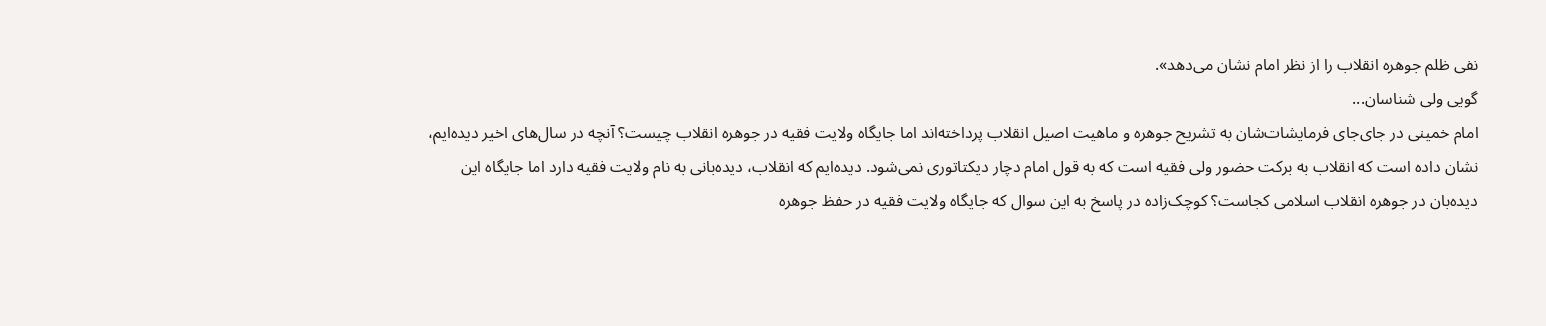نفی ظلم جوهره انقلاب را از نظر امام نشان می‌دهد».
گویی ولی شناسان...
امام خمینی در جای‌جای فرمایشات‌شان به تشریح جوهره و ماهیت اصیل انقلاب پرداخته‌اند اما جایگاه ولایت فقیه در جوهره انقلاب چیست؟ آنچه در سال‌های اخیر دیده‌ایم، نشان داده است که انقلاب به برکت حضور ولی فقیه است که به قول امام دچار دیکتاتوری نمی‌شود. دیده‌ایم که انقلاب، دیده‌بانی به نام ولایت فقیه دارد اما جایگاه این دیده‌بان در جوهره انقلاب اسلامی کجاست؟ کوچک‌زاده در پاسخ به این سوال که جایگاه ولایت فقیه در حفظ جوهره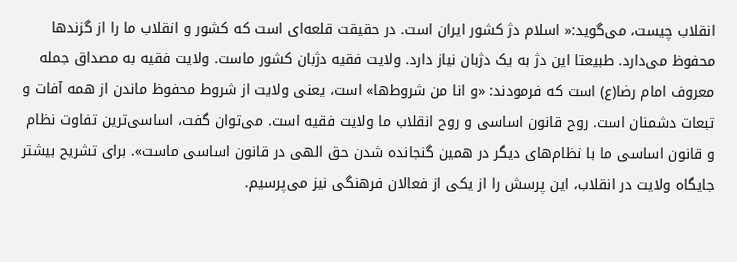انقلاب چیست، می‌گوید:« اسلام دژ کشور ایران است. در حقیقت قلعه‌ای است که کشور و انقلاب ما را از گزندها محفوظ می‌دارد. طبیعتا این دژ به یک دژبان نیاز دارد. ولایت فقیه دژبان کشور ماست. ولایت فقیه به مصداق جمله معروف امام رضا(ع) است که فرمودند: «و انا من شروط‌ها» است، یعنی ولایت از شروط محفوظ ماندن از همه آفات و تبعات دشمنان است. روح قانون اساسی و روح انقلاب ما ولایت فقیه است. می‌توان گفت، اساسی‌ترین تفاوت نظام و قانون اساسی ما با نظام‌های دیگر در همین گنجانده شدن حق الهی در قانون اساسی ماست». برای تشریح بیشتر جایگاه ولایت در انقلاب، این پرسش را از یکی از فعالان فرهنگی نیز می‌پرسیم.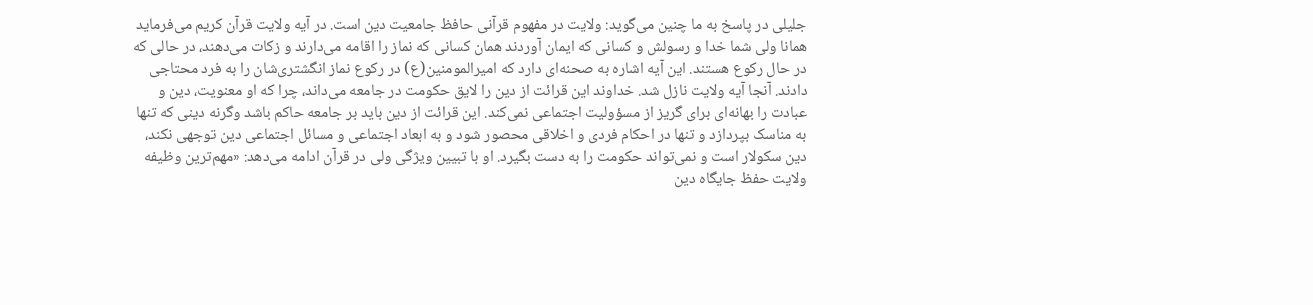جلیلی در پاسخ به ما چنین می‌گوید: ولایت در مفهوم قرآنی حافظ جامعیت دین است. در آیه ولایت قرآن کریم می‌فرماید همانا ولی شما خدا و رسولش و کسانی که ایمان آوردند همان کسانی که نماز را اقامه می‌دارند و زکات می‌دهند، در حالی که در حال رکوع هستند. این آیه اشاره به صحنه‌ای دارد که امیرالمومنین(ع) در رکوع نماز انگشتری‌شان را به فرد محتاجی دادند. آنجا آیه ولایت نازل شد. خداوند این قرائت از دین را لایق حکومت در جامعه می‌داند، چرا که او معنویت، دین و عبادت را بهانه‌ای برای گریز از مسؤولیت اجتماعی نمی‌کند. این قرائت از دین باید بر جامعه حاکم باشد وگرنه دینی که تنها به مناسک بپردازد و تنها در احکام فردی و اخلاقی محصور شود و به ابعاد اجتماعی و مسائل اجتماعی دین توجهی نکند، دین سکولار است و نمی‌تواند حکومت را به دست بگیرد. او با تبیین ویژگی ولی در قرآن ادامه می‌دهد: «مهم‌ترین وظیفه ولایت حفظ جایگاه دین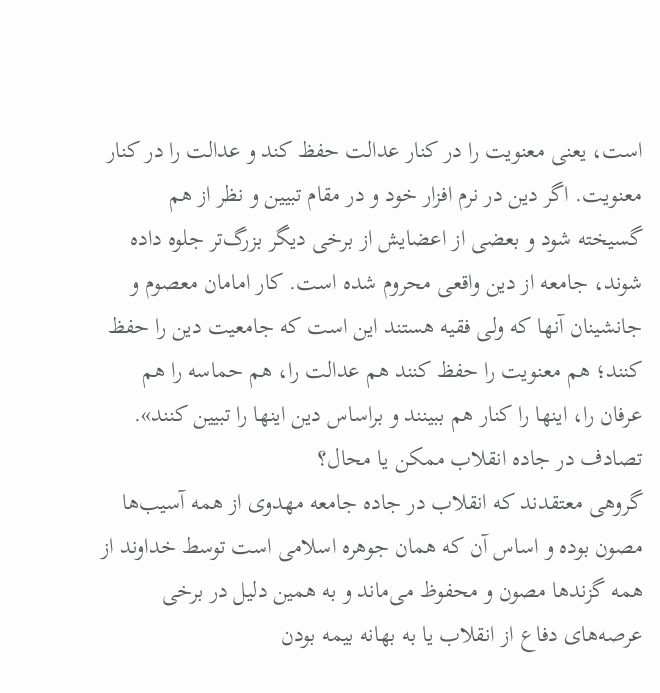است، یعنی معنویت را در کنار عدالت حفظ کند و عدالت را در کنار معنویت. اگر دین در نرم افزار خود و در مقام تبیین و نظر از هم گسیخته شود و بعضی از اعضایش از برخی دیگر بزرگ‌تر جلوه داده شوند، جامعه از دین واقعی محروم شده است. کار امامان معصوم و جانشینان آنها که ولی فقیه هستند این است که جامعیت دین را حفظ کنند؛ هم معنویت را حفظ کنند هم عدالت را، هم حماسه را هم عرفان را، اینها را کنار هم ببینند و براساس دین اینها را تبیین کنند».
تصادف در جاده انقلاب ممکن یا محال؟
گروهی معتقدند که انقلاب در جاده جامعه مهدوی از همه آسیب‌ها مصون بوده و اساس آن که همان جوهره اسلامی است توسط خداوند از همه گزندها مصون و محفوظ می‌ماند و به همین دلیل در برخی عرصه‌های دفاع از انقلاب یا به بهانه بیمه بودن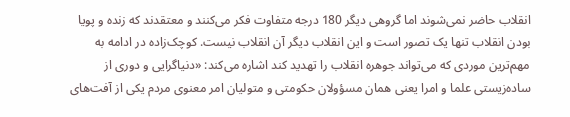انقلاب حاضر نمی‌شوند اما گروهی دیگر 180 درجه متفاوت فکر می‌کنند و معتقدند که زنده و پویا بودن انقلاب تنها یک تصور است و این انقلاب دیگر آن انقلاب نیست. کوچک‌زاده در ادامه به مهم‌ترین موردی که می‌تواند جوهره انقلاب را تهدید کند اشاره می‌کند: «دنیاگرایی و دوری از ساده‌زیستی علما و امرا یعنی همان مسؤولان حکومتی و متولیان امر معنوی مردم یکی از آفت‌های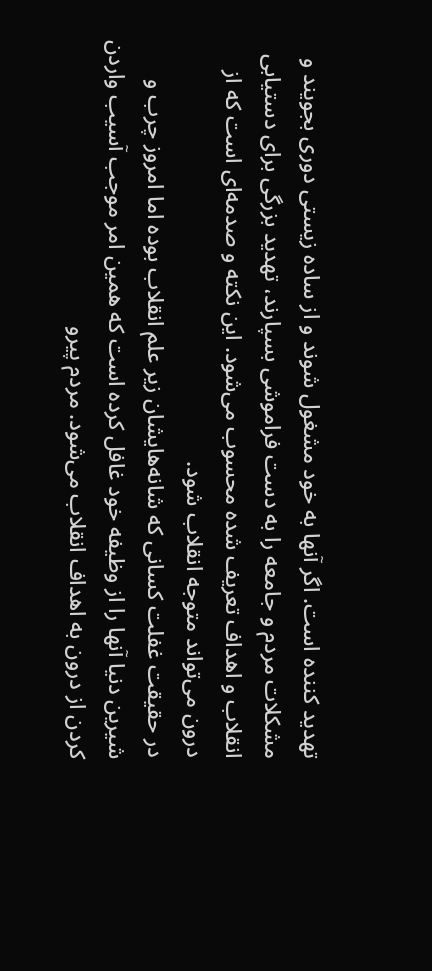تهدید کننده است. اگر آنها به خود مشغول شوند و از ساده زیستی دوری بجویند و مشکلات مردم و جامعه را به دست فراموشی بسپارند، تهدید بزرگی برای دستیابی انقلاب و اهداف تعریف شده محسوب می‌شود. این نکته و صدمه‌ای است که از درون می‌تواند متوجه انقلاب شود.
در حقیقت غفلت کسانی که شانه‌هایشان زیر علم انقلاب بوده اما امروز چرب و شیرین دنیا آنها را از وظیفه خود غافل کرده است که همین امر موجب آسیب واردن کردن از درون به اهداف انقلاب می‌شود. مردم پیرو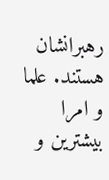رهبرانشان هستند. علما و امرا بیشترین و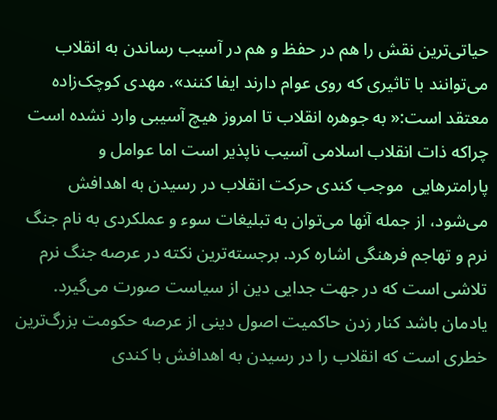حیاتی‌ترین نقش را هم در حفظ و هم در آسیب رساندن به انقلاب می‌توانند با تاثیری که روی عوام دارند ایفا کنند». مهدی کوچک‌زاده معتقد است:« به جوهره انقلاب تا امروز هیچ آسیبی وارد نشده است چراکه ذات انقلاب اسلامی آسیب ناپذیر است اما عوامل و پارامترهایی ‌ موجب کندی حرکت انقلاب در رسیدن به اهدافش می‌شود، از جمله آنها می‌توان به تبلیغات سوء و عملکردی به نام جنگ نرم و تهاجم فرهنگی اشاره کرد. برجسته‌ترین نکته در عرصه جنگ نرم تلاشی است که در جهت جدایی دین از سیاست صورت می‌گیرد. یادمان باشد کنار زدن حاکمیت اصول دینی از عرصه حکومت بزرگ‌ترین خطری است که انقلاب را در رسیدن به اهدافش با کندی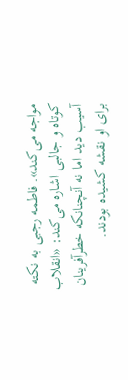مواجه می‌کند». فاطمه رجبی به نکته کوتاه و جالبی اشاره می‌کند: «انقلاب آسیب دید اما نه آنچنانکه خطرآفرینان برای او نقشه کشیده بودند.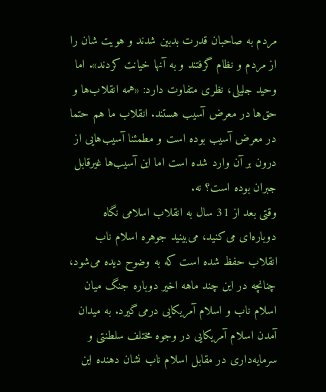مردم به صاحبان قدرت بدبین شدند و هویت شان را از مردم و نظام گرفتند و به آنها خیانت کردند». اما وحید جلیلی، نظری متفاوت دارد: «همه انقلاب‌ها و حق‌ها در معرض آسیب‌ هستند. انقلاب ما هم حتما در معرض آسیب‌ بوده است و مطمئنا آسیب‌هایی از درون بر آن وارد شده است اما این آسیب‌ها غیرقابل جبران بوده است؟ نه.
وقتی بعد از 31 سال به انقلاب اسلامی نگاه دوباره‌ای می‌کنید، می‌بینید جوهره اسلام ناب انقلاب حفظ شده است که به وضوح دیده می‌شود، چنانچه در این چند ماهه اخیر دوباره جنگ میان اسلام ناب و اسلام آمریکایی درمی‌گیرد. به میدان آمدن اسلام آمریکایی در وجوه مختلف سلطنتی و سرمایه‌داری در مقابل اسلام ناب نشان دهنده این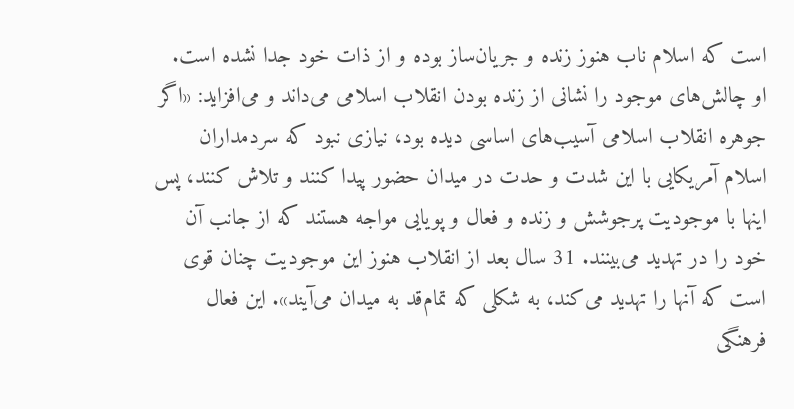است که اسلام ناب هنوز زنده و جریان‌ساز بوده و از ذات خود جدا نشده است. او چالش‌های موجود را نشانی از زنده بودن انقلاب اسلامی می‌داند و می‌افزاید: «اگر جوهره انقلاب اسلامی آسیب‌های اساسی دیده بود، نیازی نبود که سردمداران اسلام آمریکایی با این شدت و حدت در میدان حضور پیدا کنند و تلاش کنند، پس اینها با موجودیت پرجوشش و زنده و فعال و پویایی مواجه هستند که از جانب آن خود را در تهدید می‌بینند. 31 سال بعد از انقلاب هنوز این موجودیت چنان قوی است که آنها را تهدید می‌کند، به شکلی که تمام‌قد به میدان می‌آیند». این فعال فرهنگی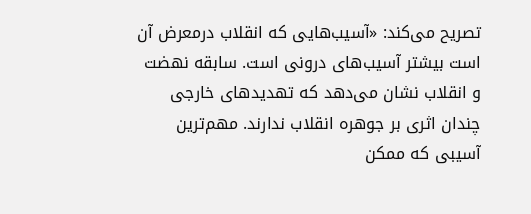تصریح می‌کند: «آسیب‌هایی که انقلاب درمعرض آن است بیشتر آسیب‌های درونی است. سابقه نهضت و انقلاب نشان می‌دهد که تهدیدهای خارجی چندان اثری بر جوهره انقلاب ندارند. مهم‌ترین آسیبی که ممکن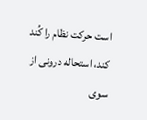است حرکت نظام را کُند کند، استحاله درونی از سوی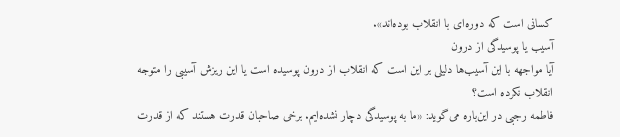کسانی است که دوره‌ای با انقلاب بوده‌اند».
آسیب یا پوسیدگی از درون
آیا مواجهه با این آسیب‌ها دلیلی بر این است که انقلاب از درون پوسیده است یا این ریزش آسیبی را متوجه انقلاب نکرده است؟
فاطمه رجبی در این‌باره می‌گوید: «ما به پوسیدگی دچار نشده‌ایم. برخی صاحبان قدرت هستند که از قدرت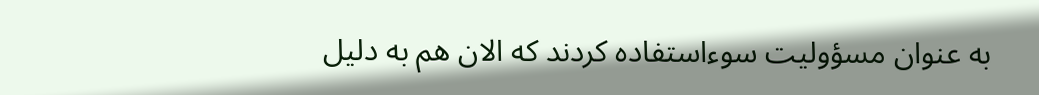به عنوان مسؤولیت سوء‌استفاده کردند که الان هم به دلیل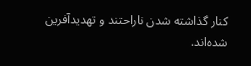کنار گذاشته شدن ناراحتند و تهدید‌آفرین شده‌اند.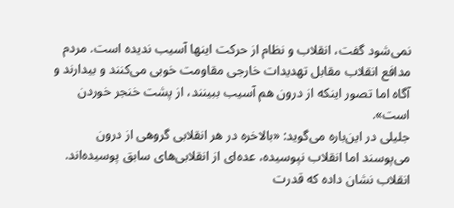نمی‌شود گفت، انقلاب و نظام از حرکت اینها آسیب ندیده است. مردم مدافع انقلاب مقابل تهدیدات خارجی مقاومت خوبی می‌کنند و بیدارند و آگاه اما تصور اینکه از درون هم آسیب ببینند، از پشت خنجر خوردن است».
جلیلی در این‌باره می‌گوید: «بالاخره در هر انقلابی گروهی از درون می‌پوسند اما انقلاب نپوسیده، عده‌ای از انقلابی‌های سابق پوسیده‌اند. انقلاب نشان داده که قدرت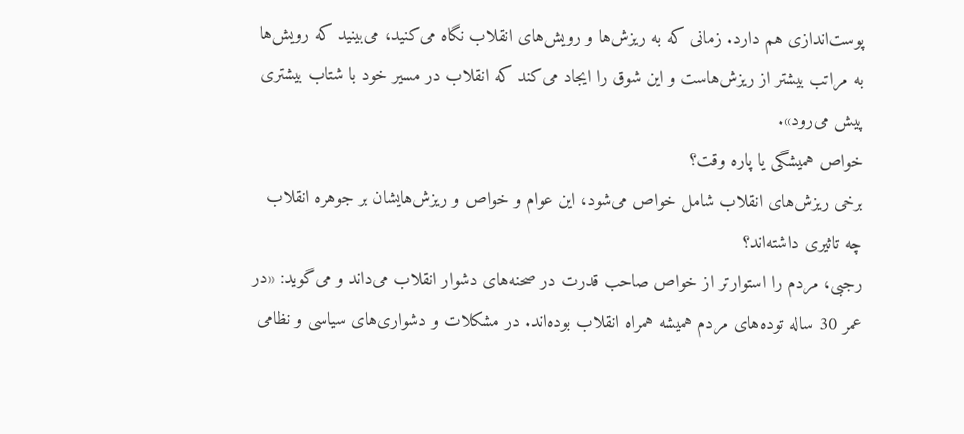پوست‌اندازی هم دارد. زمانی که به ریزش‌ها و رویش‌های انقلاب نگاه می‌کنید، می‌بینید که رویش‌ها به مراتب بیشتر از ریزش‌هاست و این شوق را ایجاد می‌کند که انقلاب در مسیر خود با شتاب بیشتری پیش می‌رود».
خواص همیشگی یا پاره وقت؟
برخی ریزش‌های انقلاب شامل خواص می‌شود، این عوام و خواص و ریزش‌هایشان بر جوهره انقلاب چه تاثیری داشته‌اند؟
رجبی، مردم را استوارتر از خواص صاحب قدرت در صحنه‌های دشوار انقلاب می‌داند و می‌گوید: «در عمر 30 ساله توده‌های مردم همیشه همراه انقلاب بوده‌اند. در مشکلات و دشواری‌های سیاسی و نظامی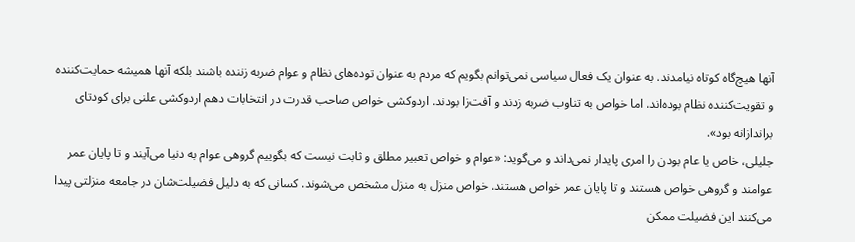آنها هیچ‌گاه کوتاه نیامدند. به عنوان یک فعال سیاسی نمی‌توانم بگویم که مردم به عنوان توده‌های نظام و عوام ضربه زننده باشند بلکه آنها همیشه حمایت‌کننده و تقویت‌کننده نظام بوده‌اند. اما خواص به تناوب ضربه زدند و آفت‌زا بودند. اردوکشی خواص صاحب قدرت در انتخابات دهم اردوکشی علنی برای کودتای براندازانه بود».
جلیلی، خاص یا عام بودن را امری پایدار نمی‌داند و می‌گوید: «عوام و خواص تعبیر مطلق و ثابت نیست که بگوییم گروهی عوام به دنیا می‌آیند و تا پایان عمر عوامند و گروهی خواص هستند و تا پایان عمر خواص هستند. خواص منزل به منزل مشخص می‌شوند. کسانی که به دلیل فضیلت‌شان در جامعه منزلتی پیدا می‌کنند این فضیلت ممکن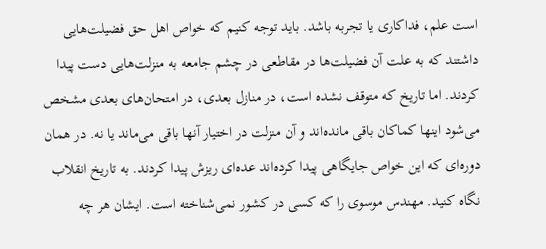است علم، فداکاری یا تجربه باشد. باید توجه کنیم که خواص اهل حق فضیلت‌هایی داشتند که به علت آن فضیلت‌ها در مقاطعی در چشم جامعه به منزلت‌هایی دست پیدا کردند. اما تاریخ که متوقف نشده است، در منازل بعدی، در امتحان‌های بعدی مشخص می‌شود اینها کماکان باقی مانده‌اند و آن منزلت در اختیار آنها باقی می‌ماند یا نه. در همان دوره‌ای که این خواص جایگاهی پیدا کرده‌اند عده‌ای ریزش پیدا کردند. به تاریخ انقلاب نگاه کنید. مهندس موسوی را که کسی در کشور نمی‌شناخته است. ایشان هر چه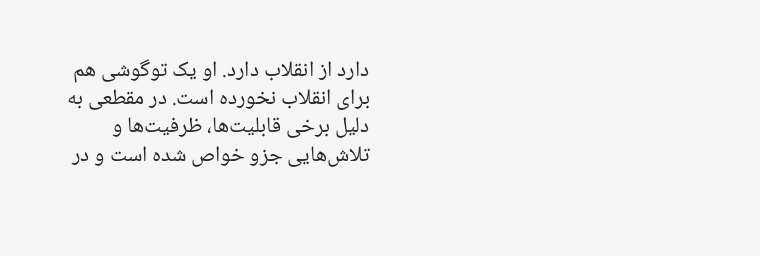دارد از انقلاب دارد. او یک توگوشی هم برای انقلاب نخورده است. در مقطعی به دلیل برخی قابلیت‌ها، ‌ظرفیت‌ها و تلاش‌هایی جزو خواص شده است و در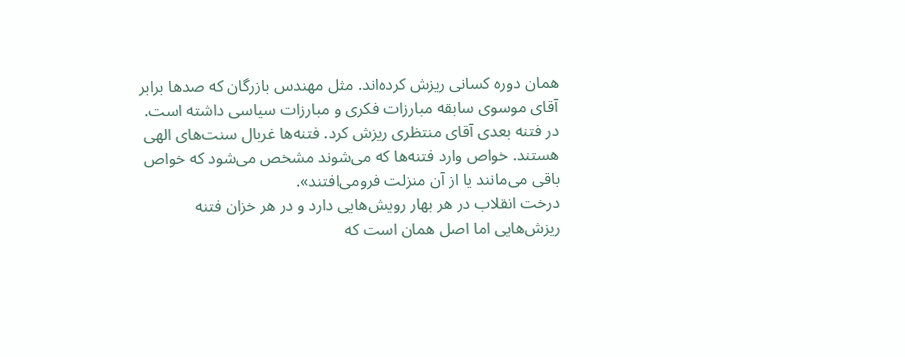همان دوره کسانی ریزش کرده‌اند. مثل مهندس بازرگان که صدها برابر آقای موسوی سابقه مبارزات فکری و مبارزات سیاسی داشته است. در فتنه بعدی آقای منتظری ریزش کرد. فتنه‌ها غربال سنت‌های الهی هستند. خواص وارد فتنه‌ها که می‌شوند مشخص می‌شود که خواص باقی می‌مانند یا از آن منزلت فرومی‌افتند».
درخت انقلاب در هر بهار رویش‌هایی دارد و در هر خزان فتنه ریزش‌هایی اما اصل همان است که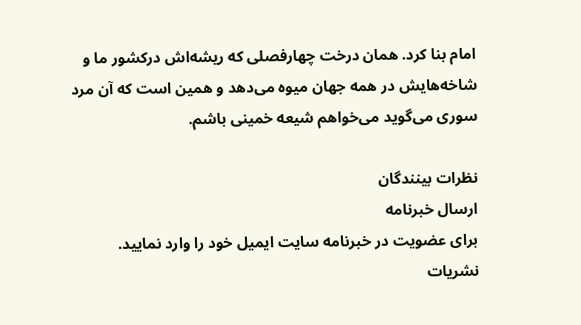امام بنا کرد. همان درخت چهارفصلی که ریشه‌اش درکشور ما و شاخه‌هایش در همه جهان میوه می‌دهد و همین است که آن مرد سوری می‌گوید می‌خواهم شیعه خمینی باشم.

نظرات بینندگان
ارسال خبرنامه
برای عضویت در خبرنامه سایت ایمیل خود را وارد نمایید.
نشریات